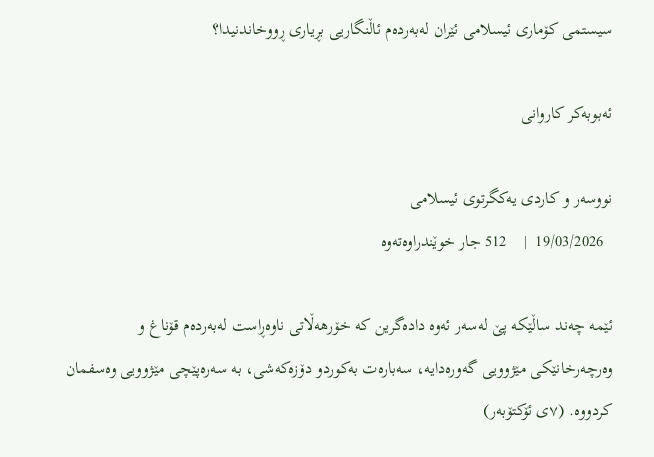سیستمی کۆماری ئیسلامی ئێران لەبەردەم ئاڵنگاریی بڕیاری ڕووخاندنیدا؟

ئەبوبەکر کاروانی

نووسەر و کاردی یەکگرتوی ئیسلامی
  19/03/2026  |    512 جار خوێندراوەتەوە

ئێمە چەند ساڵێکە پێ لەسەر ئەوە دادەگرین کە خۆرهەڵاتی ناوەڕاست لەبەردەم قۆناغ و وەرچەرخانێکی مێژوویی گەورەدایە، سەبارەت بەکوردو دۆزەکەشی، بە سەرەپێچی مێژوویی وەسفمان کردووە. (٧ی ئۆکتۆبەر)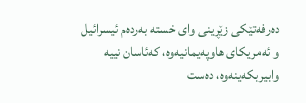دەرفەتێکی زێڕینی وای خستە بەردەم ئیسرائیل و ئەمریکای هاوپەیمانیەوە، کەئاسان نییە وابیربکەینەوە، دەست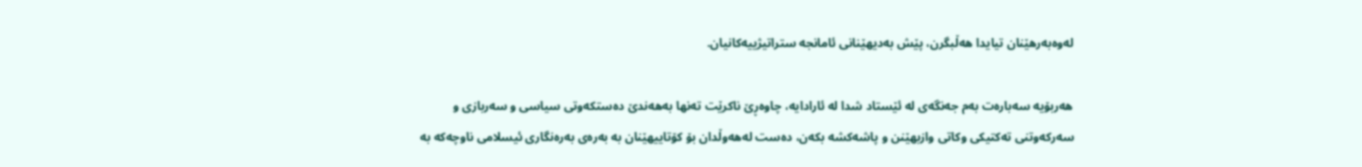لەوەبەرهێنان تیایدا هەڵبگرن، پێش بەدیهێنانی ئامانجە ستراتیژییەکانیان.

هەربۆیە سەبارەت بەم جەنگەی لە ئێستاد شدا لە ئارادایە، چاوەڕێ ناکرێت تەنها بەهەندێ دەستکەوتی سیاسی و سەربازی و سەرکەوتنی تەکتیکی وکاتی وازبهێنن و پاشەکشە بکەن، دەست لەهەوڵدان بۆ کۆتاییهێنان بە بەرەی بەرەنگاری ئیسلامی ناوچەکە بە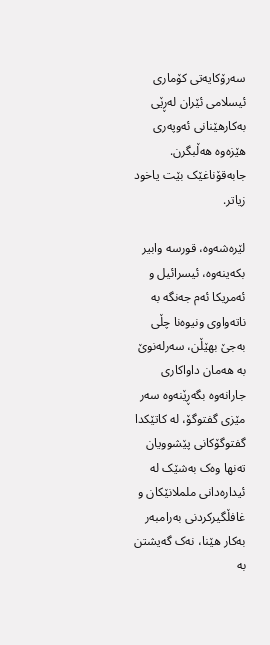سەرۆکایەتی کۆماری ئیسلامی ئێران لەڕێی بەکارهێنانی ئەوپەری هێزەوە هەڵبگرن. جابەقۆناغێک بێت یاخود زیاتر.

لێرەشەوە، قورسە وابیر بکەینەوە، ئیسرائیل و ئەمریکا ئەم جەنگە بە ناتەواوی ونیوەنا چڵی بەجێ بھێڵن، سەرلەنوێ بە ھەمان داواکاری جارانەوە بگەڕێنەوە سەر مێزی گفتوگۆ، لە کاتێکدا گفتوگۆکانی پێشوویان تەنھا وەک بەشێک لە ئیدارەدانی ململانێکان و غافڵگیرکردنی بەرامبەر بەکار ھێنا، نەک گەیشتن بە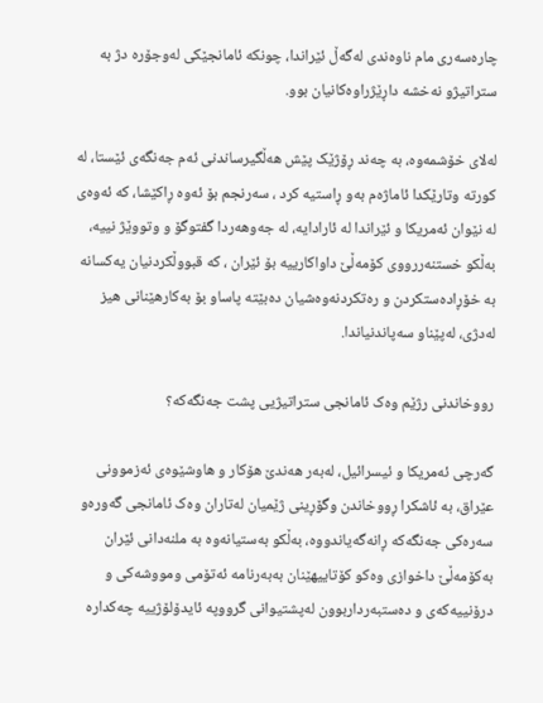چارەسەری مام ناوەندی لەگەڵ ئێراندا، چونکە ئامانجێکی لەوجۆرە دژ بە ستراتیژو نەخشە داڕێژراوەکانیان بوو.

لەلای خۆشمەوە، بە چەند ڕۆژێک پێش ھەڵگیرساندنی ئەم جەنگەی ئێستا، لە کورتە وتارێکدا ئاماژەم بەو ڕاستیە کرد ، سەرنجم بۆ ئەوە ڕاکێشا، کە ئەوەی لە نێوان ئەمریکا و ئێراندا لە ئارادایە، لە جەوھەردا گفتوگۆ و وتووێژ نییە، بەڵکو خستنەررووی کۆمەڵێ داواکارییە بۆ ئێران ، کە قبووڵکردنیان یەکسانە بە خۆڕادەستکردن و رەتکردنەوەشیان دەبێتە پاساو بۆ بەکارھێنانی ھیز لەدژی، لەپێناو سەپاندنیاندا.

رووخاندنی رژێم وەک ئامانجی ستراتیژیی پشت جەنگەکە؟

گەرچی ئەمریکا و ئیسرائیل، لەبەر ھەندێ ھۆکار و ھاوشێوەی ئەزموونی عێراق، بە ئاشکرا ڕووخاندن وگۆڕینی ژێمیان لەتاران وەک ئامانجی گەورەو سەرەکی جەنگەکە ڕانەگەیاندووە، بەڵکو بەستیانەوە بە ملنەدانی ئێران بەکۆمەڵێ داخوازی وەکو کۆتاییھێنان بەبەرنامە ئەتۆمی ومووشەکی و درۆنییەکەی و دەستبەرداربوون لەپشتیوانی گرووپە ئایدۆلۆژییە چەکدارە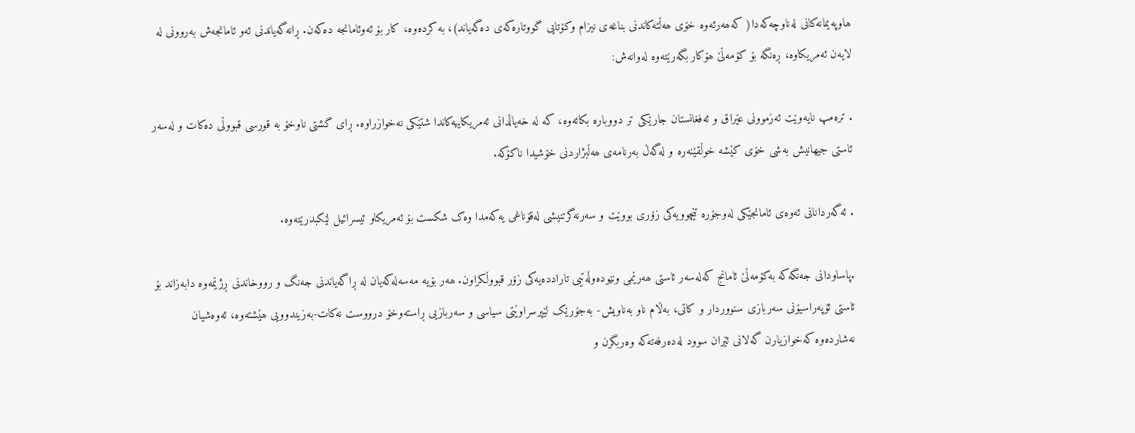ھاوپەیمانەکانی لەناوچەکەدا( کەھەرئەوە خۆی ھەڵتەکاندنی بناغەی نیزام وکۆتایی گووتارەکەی دەگەیاند)، بە کردەوە، کار بۆ ئەوئامانجە دەکەن. ڕانەگەیاندنی ئەو ئامانجەش بەروونی لە لایەن ئەمریکاوە، ڕەنگە بۆ کۆمەڵێ ھۆکار بگەرێتەوە لەوانەش:

. ترەمپ نایەوێت ئەزموونی عێراق و ئەفغانستان جارێکی تر دووبارە بکاتەوە، کە لە خەیاڵدانی ئەمریکاییەکاندا شتێکی نەخوازراوە. ڕای گشتی ناوخۆ بە قورسی قبووڵی دەکات و لەسەر ئاستی جیھانیش بەشی خۆی کێشە خوڵقێنەرە و لەگەڵ بەرنامەی ھەڵبژاردنی خۆشیدا ناکۆکە.

. ئەگەردانانی ئەوەی ئامانجێکی لەوجۆرە تێچوویەکی زۆری بووێت و سەرنەگرتنیشی لەقۆناغی یەکەمدا وەک شکست بۆ ئەمریکاو ئیسرائیل لێکبدرێتەوە.

.پاساودانی جەنگەکە بەکۆمەڵێ ئامانج کەلەسەر ئاستی ھەرێمی ونێودەوڵەتیی تاراددەیەکی زۆر قبووڵکراون. ھەر بۆیە مەسەلەکەیان لە ڕاگەیاندنی جەنگ و رووخاندنی ڕژێمەوە دابەزاند بۆ ئاستی ئۆپەراسیۆنی سەربازی سنووردار و کاتی، بەڵام ناو بەناویش- بەجۆرێک لێپرسراوێتی سیاسی و سەربازیی ڕاستەوخۆ درووست نەکات-بەزیندوویی ھێشتەوە، ئەوەشیان نەشاردەوە کەخوازیارن گەلانی ئێران سوود لەدەرفەتەکە وەربگرن و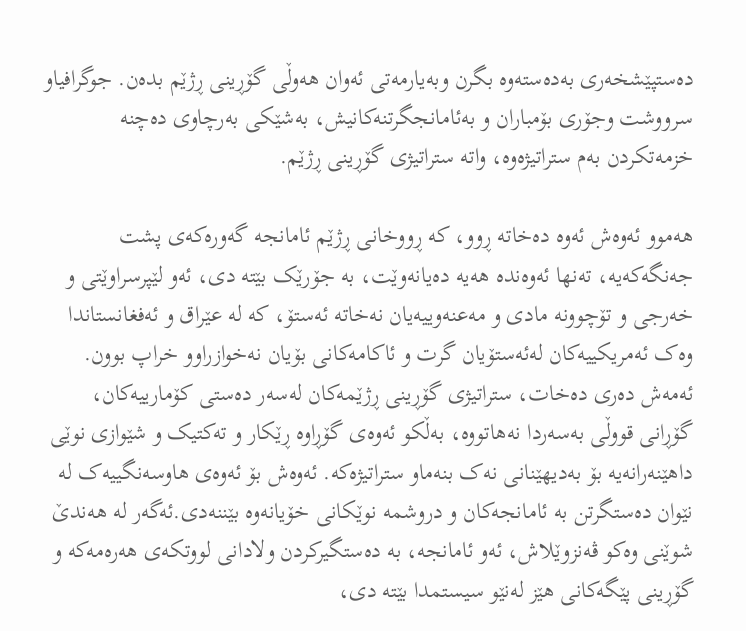دەستپێشخەری بەدەستەوە بگرن وبەیارمەتی ئەوان ھەوڵی گۆڕینی ڕژێم بدەن. جوگرافیاو سرووشت وجۆری بۆمباران و بەئامانجگرتنەکانیش، بەشێکی بەرچاوی دەچنە خزمەتکردن بەم ستراتیژەوە، واتە ستراتیژی گۆڕینی ڕژێم.

ھەموو ئەوەش ئەوە دەخاتە ڕوو، کە ڕووخانی ڕژێم ئامانجە گەورەکەی پشت جەنگەکەیە، تەنھا ئەوەندە ھەیە دەیانەوێت، بە جۆرێک بێتە دی، ئەو لێپرسراوێتی و خەرجی و تۆچوونە مادی و مەعنەوییەیان نەخاتە ئەستۆ، کە لە عێراق و ئەفغانستاندا وەک ئەمریکییەکان لەئەستۆیان گرت و ئاکامەکانی بۆیان نەخوازراوو خراپ بوون. ئەمەش دەری دەخات، ستراتیژی گۆڕینی ڕژێمەکان لەسەر دەستی کۆمارییەکان، گۆڕانی قووڵی بەسەردا نەھاتووە، بەڵکو ئەوەی گۆڕاوە ڕێکار و تەکتیک و شێوازی نوێی داھێنەرانەیە بۆ بەدیھێنانی نەک بنەماو ستراتیژەکە. ئەوەش بۆ ئەوەی ھاوسەنگییەک لە نێوان دەستگرتن بە ئامانجەکان و دروشمە نوێکانی خۆیانەوە بێننەدی.ئەگەر لە ھەندێ شوێنی وەکو ڤەنزوێلاش، ئەو ئامانجە، بە دەستگیرکردن ولادانی لووتکەی ھەرەمەکە و گۆڕینی پێگەکانی ھێز لەنێو سیستمدا بێتە دی،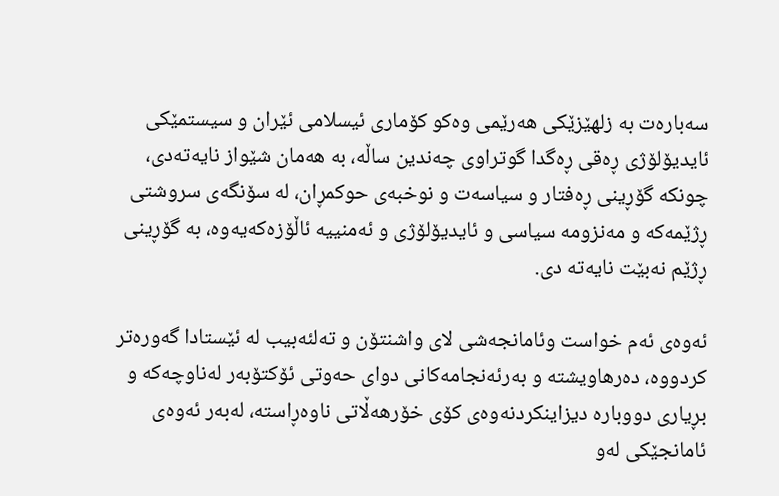سەبارەت بە زلھێزێکی ھەرێمی وەکو کۆماری ئیسلامی ئێران و سیستمێکی ئایدیۆلۆژی ڕەقی ڕەگدا گوتراوی چەندین ساڵە، بە ھەمان شێواز نایەتەدی، چونکە گۆڕینی ڕەفتار و سیاسەت و نوخبەی حوکمڕان، لە سۆنگەی سروشتی ڕژێمەکە و مەنزومە سیاسی و ئایدیۆلۆژی و ئەمنییە ئاڵۆزەکەیەوە، بە گۆڕینی ڕژێم نەبێت نایەتە دی.

ئەوەی ئەم خواست وئامانجەشی لای واشنتۆن و تەلئەبیب لە ئێستادا گەورەتر کردووە، دەرھاویشتە و بەرئەنجامەکانی دوای حەوتی ئۆکتۆبەر لەناوچەکە و بڕیاری دووبارە دیزاینکردنەوەی کۆی خۆرھەڵاتی ناوەڕاستە، لەبەر ئەوەی ئامانجێکی لەو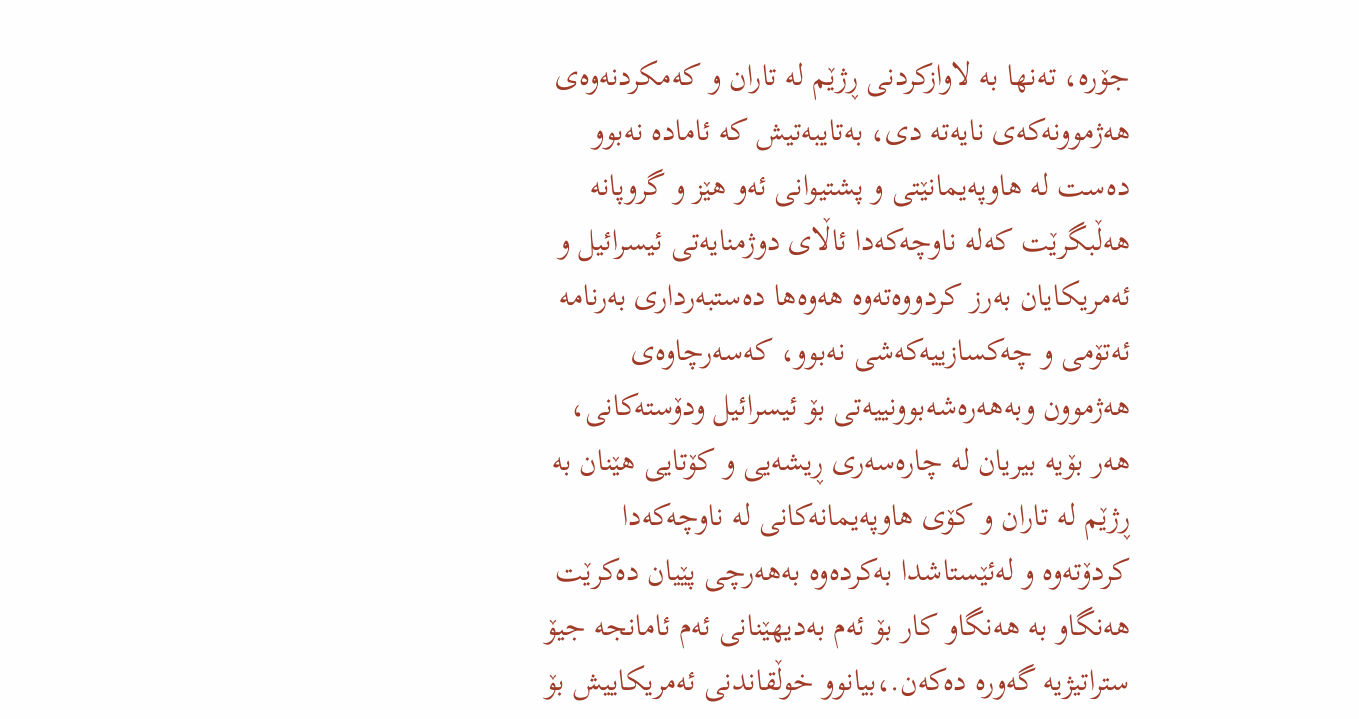جۆرە، تەنھا بە لاوازکردنی ڕژێم لە تاران و کەمکردنەوەی ھەژموونەکەی نایەتە دی، بەتایبەتیش کە ئامادە نەبوو دەست لە ھاوپەیمانێتی و پشتیوانی ئەو ھێز و گروپانە ھەڵبگرێت کەلە ناوچەکەدا ئاڵای دوژمنایەتی ئیسرائیل و ئەمریکایان بەرز کردووەتەوە ھەوەھا دەستبەرداری بەرنامە ئەتۆمی و چەکسازییەکەشی نەبوو، کەسەرچاوەی ھەژموون وبەھەرەشەبوونییەتی بۆ ئیسرائیل ودۆستەکانی، ھەر بۆیە بیریان لە چارەسەری ڕیشەیی و کۆتایی ھێنان بە ڕژێم لە تاران و کۆی ھاوپەیمانەکانی لە ناوچەکەدا کردۆتەوە و لەئێستاشدا بەکردەوە بەھەرچی پێیان دەکرێت ھەنگاو بە ھەنگاو کار بۆ ئەم بەدیھێنانی ئەم ئامانجە جیۆ ستراتیژیە گەورە دەکەن.،بیانوو خوڵقاندنی ئەمریکاییش بۆ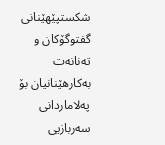شکستپێھێنانی گفتوگۆکان و تەنانەت بەکارھێنانیان بۆ پەلاماردانی سەربازیی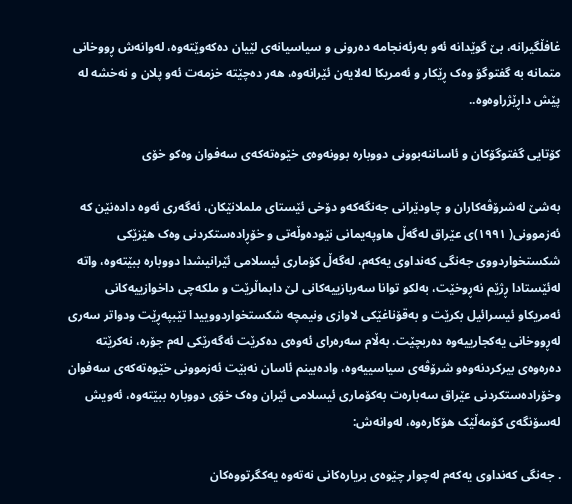غافڵگیرانە، بێ گوێدانە ئەو بەرئەنجامە دەرونی و سیاسیانەی لێیان دەکەوێتەوە، لەوانەش ڕووخانی متمانە بە گفتوگۆ وەک ڕێکار و ئەمریکا لەلایەن ئێرانەوە، ھەر دەچێتە خزمەت ئەو پلان و نەخشە لە پێش داڕێژراوەوە..

کۆتایی گفتوگۆکان و ئاساننەبوونی دووبارە بوونەوەی خێوەتەکەی سەفوان وەکو خۆی

بەشێ لەشرۆڤەکاران و چاودێرانی جەنگەکەو دۆخی ئێستای ململانێکان، ئەگەری ئەوە دادەنێن کە ئەزموونی( ١٩٩١)ی عێراق لەگەڵ ھاوپەیمانی نێودەوڵەتی و خۆڕادەستکردنی وەک ھێزێکی شکستخواردووی جەنگی کەنداوی یەکەم، لەگەڵ کۆماری ئیسلامی ئێرانیشدا دووبارە ببێتەوە، واتە لەئێستادا ڕژێم نەڕوخێت، بەلکو توانا سەربازییەکانی لێ دابماڵرێت و ملکەچی داخوازییەکانی ئەمریکاو ئیسرائیل بکرێت و بەقۆناغێکی لاوازی ونیمچە شکستخواردووییدا تێبپەڕێت ودواتر سەری لەڕووخانی یەکجارییەوە دەربچێت. بەڵام سەرەرای ئەوەی دەکرێت ئەگەرێکی لەم جۆرە، نەکرێتە دەرەوەی بیرکردنەوەو شرۆڤەی سیاسییەوە، وادەبینم ئاسان نەبێت ئەزموونی خێوەتەکەی سەفوان وخۆرادەستکردنی عێراق سەبارەت بەکۆماری ئیسلامی ئێران وەک خۆی دووبارە ببێتەوە، ئەویش لەسۆنگەی کۆمەڵێک ھۆکارەوە، لەوانەش:

. جەنگی کەنداوی یەکەم لەچوار چێوەی بریارەکانی نەتەوە یەکگرتووەکان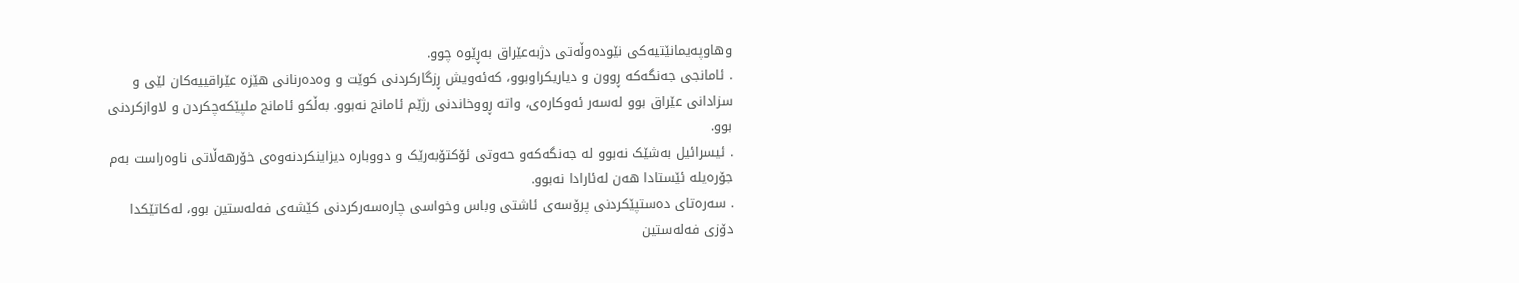وھاوپەیمانێتیەکی نێودەوڵەتی دژبەعێراق بەڕێوە چوو.
. ئامانجی جەنگەکە ڕوون و دیاریکراوبوو، کەئەویش ڕزگارکردنی کوێت و وەدەرنانی ھێزە عێراقییەکان لێی و سزادانی عێراق بوو لەسەر ئەوکارەی، واتە ڕووخاندنی رژێم ئامانج نەبوو. بەڵکو ئامانج ملپێکەچکردن و لاوازکردنی بوو.
. ئیسرائیل بەشێک نەبوو لە جەنگەکەو حەوتی ئۆکتۆبەرێک و دووبارە دیزاینکردنەوەی خۆرھەڵاتی ناوەراست بەم جۆرەیلە ئێستادا ھەن لەئارادا نەبوو.
. سەرەتای دەستپێکردنی پرۆسەی ئاشتی وباس وخواسی چارەسەرکردنی کێشەی فەلەستین بوو، لەکاتێکدا دۆزی فەلەستین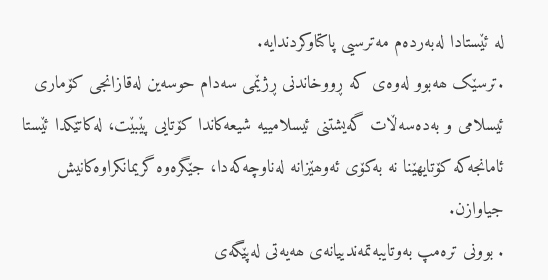لە ئێستادا لەبەردەم مەترسیی پاکتاوکردندایە.
.ترسێک ھەبوو لەوەی کە ڕووخاندنی ڕژێمی سەدام حوسەین لەقازانجی کۆماری ئیسلامی و بەدەسەڵات گەیشتنی ئیسلامییە شیعەکاندا کۆتایی پێبێت، لەکاتێکدا ئێستا ئامانجەکە کۆتایھێنا نە بەکۆی ئەوھێزانە لەناوچەکەدا، جێگرەوە گریمانکراوەکانیش جیاوازن.
. بوونی ترەمپ بەوتایبەتمەندییانەی ھەیەتی لەپێگەی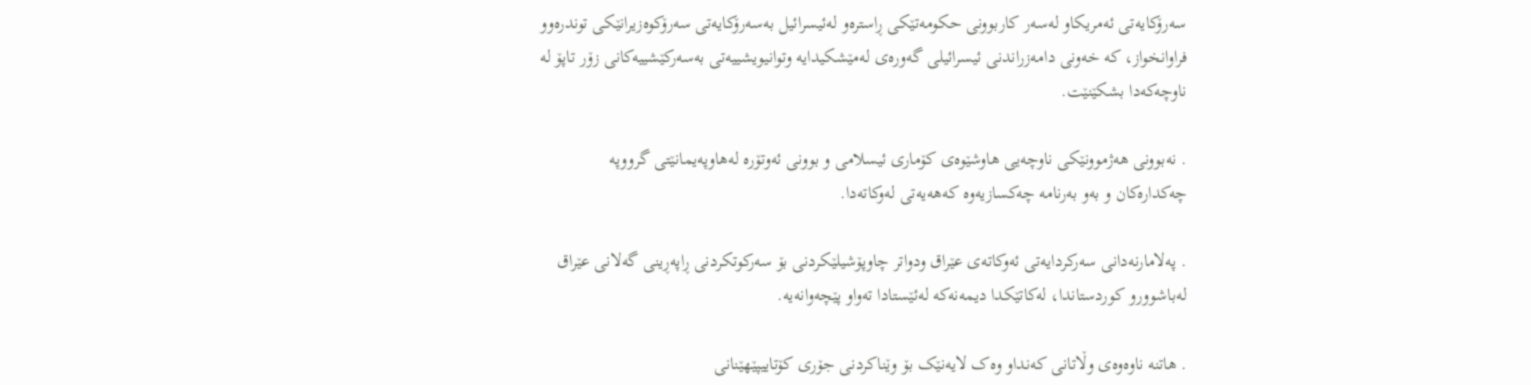سەرۆکایەتی ئەمریکاو لەسەر کاربوونی حکومەتێکی ڕاسترەو لەئیسرائیل بەسەرۆکایەتی سەرۆکوەزیرانێکی توندرەوو فراوانخواز، کە خەونی دامەزراندنی ئیسرائیلی گەورەی لەمێشکیدایە وتوانیویشییەتی بەسەرکێشییەکانی زۆر تاپۆ لە ناوچەکەدا بشکێنێت.

. نەبوونی ھەژموونێکی ناوچەیی ھاوشێوەی کۆماری ئیسلامی و بوونی ئەوتۆرە لەھاوپەیمانێتی گرووپە چەکدارەکان و بەو بەرنامە چەکسازیەوە کەھەیەتی لەوکاتەدا.

. پەلامارنەدانی سەرکردایەتی ئەوکاتەی عێراق ودواتر چاوپۆشیلێکردنی بۆ سەرکوتکردنی ڕاپەڕینی گەلانی عێراق لەباشوورو کوردستاندا، لەکاتێکدا دیمەنەکە لەئێستادا تەواو پێچەوانەیە.

. ھاتنە ناوەوەی وڵاتانی کەنداو وەک لایەنێک بۆ وێناکردنی جۆری کۆتاییپێھێنانی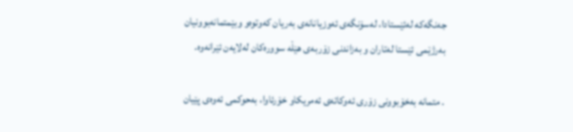جەنگەکە لەئێستادا، لەسۆنگەی ئەوزیانانەی بەریان کەوتوەو وبێمتمانەبوونیان بەرژێمی ئێستا لەتاران و بەزاندنی زۆربەی ھێڵە سوورەکان لەلایەن ئێرانەوە.

. متمانە بەخۆبوونی زۆری ئەوکاتەی ئەمریکاو خۆرئاوا، بەحوکمی ئەوەی پێیان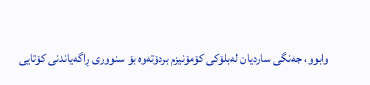وابوو، جەنگی ساردیان لەبلۆکی کۆمۆنیزم بردۆتەوە بۆ سنووری ڕاگەیاندنی کۆتایی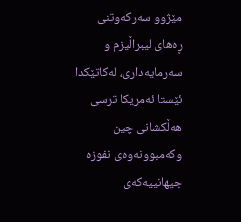مێژوو سەرکەوتنی ڕەھای لیبراڵیزم و سەرمایەداری، لەکاتێکدا ئێستا ئەمریکا ترسی ھەڵکشانی چین وکەمبوونەوەی نفوزە جیھانییەکەی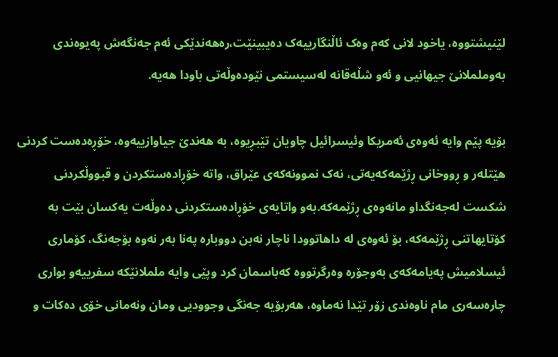لێنیشتووە، یاخود لانی کەم وەک ئاڵنگارییەک دەیبینێت،رەھەندێکی ئەم جەنگەش پەیوەندی بەوململانێ جیھانیی و ئەو شڵەقانە لەسیستمی نێودەوڵەتی باودا ھەیە.

بۆیە پێم وایە ئەوەی ئەمریکا وئیسرائیل چاویان تێبڕیوە، بە ھەندێ جیاوازییەوە، خۆڕەدەست کردنی ھێتلەر و ڕووخانی ڕژێمەکەیەتی، نەک نموونەکەی عێراق، واتە خۆڕادەستکردن و قبووڵکردنی شکست لەجەنگداو مانەوەی ڕژێمەکە.بەو واتایەی خۆڕادەستکردنی دەوڵەت یەکسان بێت بە کۆتایھاتنی ڕژێمەکە، بۆ ئەوەی لە داھاتوودا ناچار نەبن دووبارە پەنا بەر نەوە بۆجەنگ، کۆماری ئیسلامیش پەیامەکەی بەوجۆرە وەرگرتووە کەباسمان کرد وپێی وایە ململانێکە سفرییەو بواری چارەسەری مام ناوەندی زۆر تێدا نەماوە، ھەربۆیە جەنگی وجوودیی ومان ونەمانی خۆی دەکات و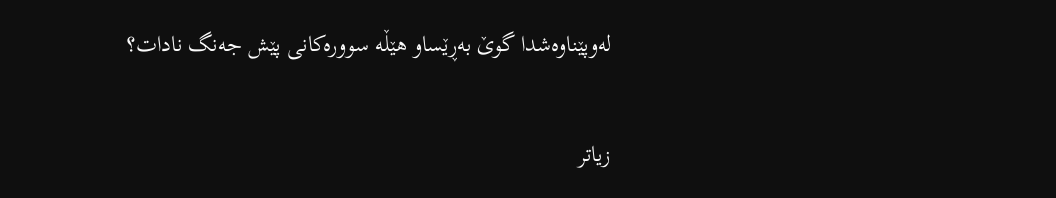لەوپێناوەشدا گوێ بەڕێساو ھێڵە سوورەکانی پێش جەنگ نادات؟

زیاتر